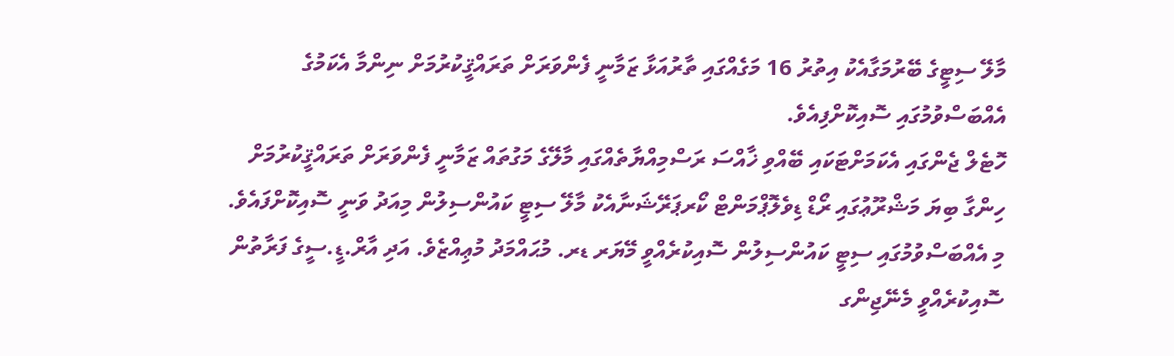މާލޭ ސިޓީގެ ބޭރުމަގާއެކު އިތުރު 16 މަގެއްގައި ތާރުއަޅާ ޒަމާނީ ފެންވަރަށް ތަރައްޤީކުރުމަށް ނިންމާ އެކަމުގެ އެއްބަސްވުމުގައި ސޮއިކޮށްފިއެވެ.
ހޮޓެލް ޖެންގައި އެކަމަށްޓަކައި ބޭއްވި ޚާއްސަ ރަސްމިއްޔާތެއްގައި މާލޭގެ މަގުތައް ޒަމާނީ ފެންވަރަށް ތަރައްޤީކުރުމަށް ހިންގާ ބިޔަ މަޝްރޫޢުގައި ރޯޑް ޑިވެލޮޕްމަންޓް ކޯރޕަރޭޝަނާއެކު މާލޭ ސިޓީ ކައުންސިލުން މިއަދު ވަނީ ސޮއިކޮށްފައެވެ.
މި އެއްބަސްވުމުގައި ސިޓީ ކައުންސިލުން ސޮއިކުރެއްވީ މޭޔަރ ޑރ. މުޙައްމަދު މުޢިއްޒެވެ. އަދި އާރް.ޑީ.ސީގެ ފަރާތުން ސޮއިކުރެއްވީ މެނޭޖިންގ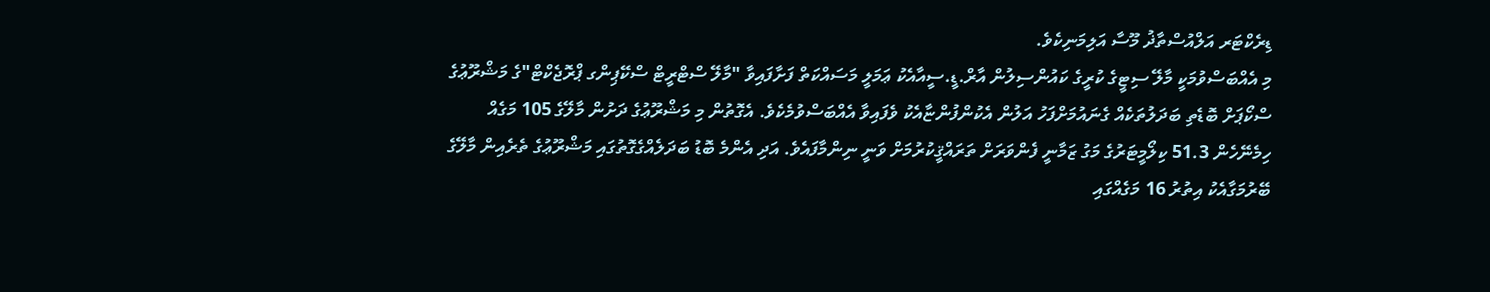ޑިރެކްޓަރ އަލްއުސްތާޛު މޫސާ އަލިމަނިކެވެ.
މި އެއްބަސްވުމަކީ މާލޭ ސިޓީގެ ކުރީގެ ކައުންސިލުން އާރް.ޑީ.ސީއާއެކު ޢަމަލީ މަސައްކަތް ފަށާފައިވާ "މާލޭ ސްޓްރީޓް ސްކޭޕިންގ ޕްރޮޖެކްޓް"ގެ މަޝްރޫޢުގެ ސްކޯޕަށް ބޮޑެތި ބަދަލުތަކެއް ގެނައުމަށްފަހު އަލުން އެކުންފުންޏާއެކު ވެފައިވާ އެއްބަސްވުމެކެވެ. އެގޮތުން މި މަޝްރޫޢުގެ ދަށުން މާލޭގެ 105 މަގެއް ހިމެނޭހެން 51.3 ކިލޯމީޓަރުގެ މަގު ޒަމާނީ ފެންވަރަށް ތަރައްޤީކުރުމަށް ވަނީ ނިންމާފައެވެ. އަދި އެންމެ ބޮޑު ބަދަލެއްގެގޮތުގައި މަޝްރޫޢުގެ ތެރެއިން މާލޭގެ ބޭރުމަގާއެކު އިތުރު 16 މަގެއްގައި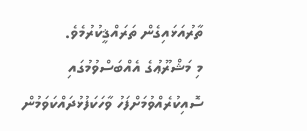ތާރުއަޅައިގެން ތަރައްޤީކުރުމެވެ.
މި މަޝްރޫޢުގެ އެއްބަސްވުމުގައި ސޮއިކުރެއްވުމަށްފަހު ވާހަކަފުޅުދައްކަވަމުން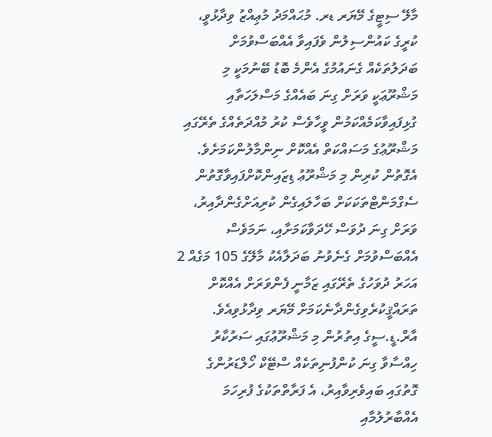މާލޭ ސިޓީގެ މޭޔަރ ޑރ. މުޙައްމަދު މުޢިއްޒު ވިދާޅުވީ، ކުރީގެ ކައުންސިލުން ވެފައިވާ އެއްބަސްވުމަށް ބަދަލުތަކެއް ގެނައުމުގެ އެންމެ ބޮޑު ބޭނުމަކީ މި މަޝްރޫޢަކީ ވަރަށް ގިނަ ބައެއްގެ މަސްލަހަތާއި ގުޅިފައިވާކަމެއްކަމުން ވީހާވެސް ކުރު މުއްދަތެއްގެ ތެރޭގައި މަޝްރޫޢުގެ މަސައްކަތް އެއްކޮށް ނިންމާލުންކަމަށެވެ. އެގޮތުން ކުރިން މި މަޝްރޫޢު ޑިޒައިންކޮށްފައިވާގޮތުން ސެގްމަންޓްތަކަކަށް ބަހާލައިގެން ކުރިއަށްގެންދާއިރު، ވަރަށް ގިނަ ދުވަސް ހޭދަވާކަމަށާއި، ނަމަވެސް އެއްބަސްވުމަށް ގެނެވުނު ބަދަލާއެކު މާލޭގެ 105 މަގެއް 2 އަހަރު ދުވަހުގެ ތެރޭގައި ޒަމާނީ ފެންވަރަށް އެއްކޮށް ތަރައްޤީކުރެވިގެންދާނެކަމަށް މޭޔަރ ވިދާޅުވިއެވެ.
އާރް.ޑީ.ސީގެ އިތުރުން މި މަޝްރޫޢުގައި ސަރުކާރު ހިއްސާވާ ގިނަ ކުންފުނިތަކެއް ސްޓޭކް ހޯލްޑަރުންގެ ގޮތުގައި ބައިވެރިވާއިރު، އެ ފަރާތްތަކުގެ ފުރިހަމަ އެއްބާރުލުމާއި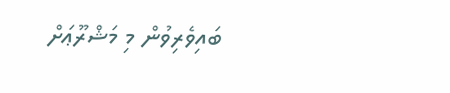ބައިވެރިވުން މި މަޝްރޫޢަށް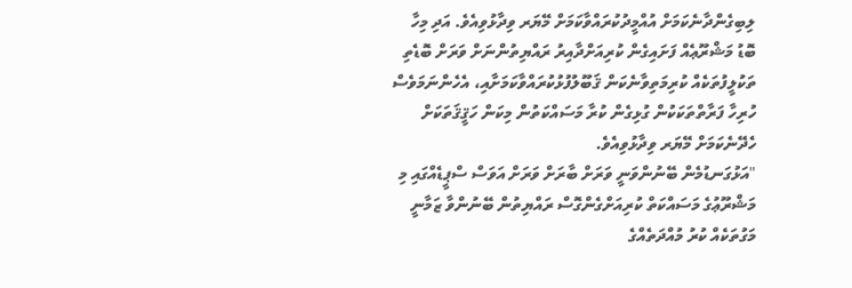ލިބިގެންދާނެކަމަށް އުއްމީދުކުރައްވާކަމަށް މޭޔަރ ވިދާޅުވިއެވެ. އަދި މިހާ ބޮޑު މަޝްރޫޢެއް ފަށައިގެން ކުރިއަށްދާއިރު ރައްޔިތުންނަށް ވަރަށް ބޮޑެތި ތަކުލީފުތަކެއް ކުރިމަތިވާނެކަން ޤަބޫލުފުޅުކުރައްވާކަމަށާއި، އެހެންނަމަވެސް ހުރިހާ ފަރާތްތަކަކުން ގުޅިގެން ކުރާ މަސައްކަތުން މިކަން ހަޤީޤަތަކަށް ހެދޭނެކަމަށް މޭޔަރ ވިދާޅުވިއެވެ.
"އަޅުގަނޑުމެން ބޭނުންވަނީ ވަރަށް ބާރަށް ވަރަށް އަވަސް ސްޕީޑެއްގައި މި މަޝްރޫޢުގެ މަސައްކަތް ކުރިއަށްގެންގޮސް ރައްޔިތުން ބޭނުންވާ ޒަމާނީ މަގުތަކެއް ކުރު މުއްދަތެއްގެ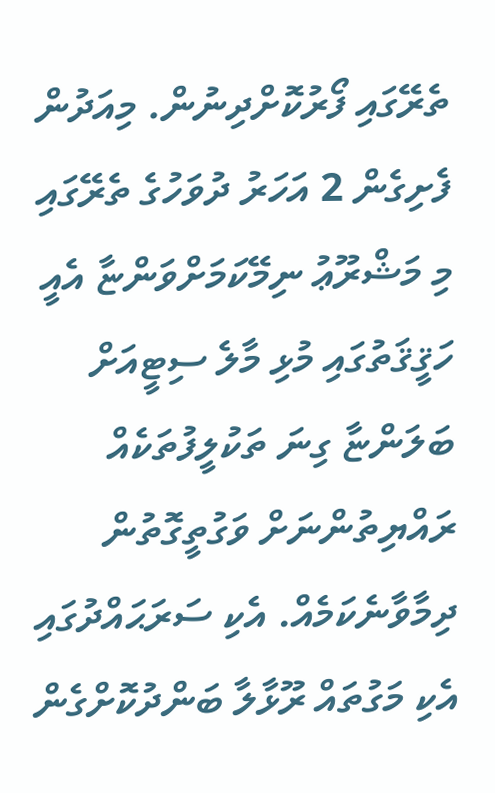ތެރޭގައި ފޯރުކޮށްދިނުން. މިއަދުން ފެށިގެން 2 އަހަރު ދުވަހުގެ ތެރޭގައި މި މަޝްރޫޢު ނިމޭކަމަށްވަންޏާ އެއީ ހަޤީޤަތުގައި މުޅި މާލެ ސިޓީއަށް ބަލަންޏާ ގިނަ ތަކުލީފުތަކެއް ރައްޔިތުންނަށް ވަގުތީގޮތުން ދިމާވާނެކަމެއް. އެކި ސަރަޙައްދުގައި އެކި މަގުތައް ރޫޅާލާ ބަންދުކޮށްގެން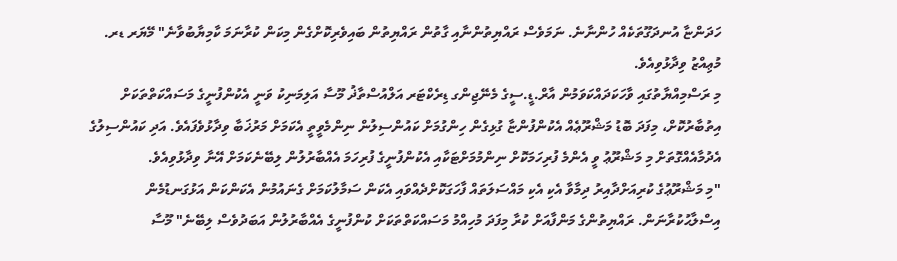ހަދަންޏާ އުނދަގޫތަކެއް ހުންނާނެ. ނަމަވެސް ރައްޔިތުންނާއި ގާތުން ރައްޔިތުން ބައިވެރިކޮށްގެން މިކަން ކުރާނަމަ ކާމިޔާބުވާނެ" މޭޔަރ ޑރ. މުޢިއްޒު ވިދާޅުވިއެވެ.
މި ރަސްމިއްޔާތުގައި ވާހަކަދައްކަވަމުން އާރް.ޑީ.ސީގެ މެނޭޖިންގ ޑިރެކްޓަރ އަލްއުސްތާޛު މޫސާ އަލިމަނިކު ވަނީ އެކުންފުނީގެ މަސައްކަތްތަކަށް އިތުބާރުކޮށް، މިފަދަ ބޮޑު މަޝްރޫޢެއް އެކުންފުންޏާ ގުޅިގެން ހިންގުމަށް ކައުންސިލުން ނިންމެވީތީ އެކަމަށް މަރުޚަބާ ވިދާޅުވެފައެވެ. އަދި ކައުންސިލުގެ އެދުމާއެއްގޮތަށް މި މަޝްރޫޢު ވީ އެންމެ ފުރިހަމަކޮށް ނިންމުމަށްޓަކާއި އެކުންފުނީގެ ފުރިހަމަ އެއްބާރުލުން ލިބޭނެކަމަށް އޭނާ ވިދާޅުވިއެވެ.
"މި މަޝްރޫޢުގެ ކުރިއަށްދާއިރު ދިމާވާ އެކި އެކި މައްސަލަތައް ފާހަގަކޮށްދެއްވައި އެކަން ސަމާލުކަމަށް ގެނައުމުން އެކަންކަން އަޅުގަނޑުމެން އިސްލާޙުކުރާނަން. ރައްޔިތުންގެ މަންފާއަށް ކުރާ މިފަދަ މުހިއްމު މަސައްކަތްތަކަށް ކުންފުނީގެ އެއްބާރުލުން އަބަދުވެސް ލިބޭނެ" މޫސާ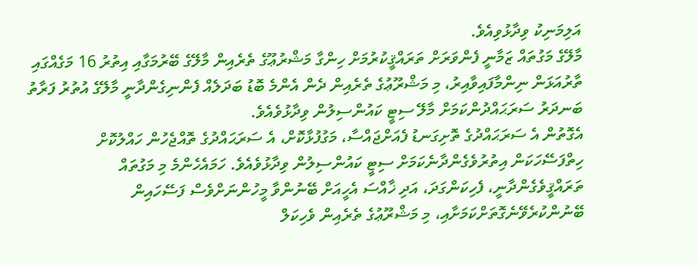އަލިމަނިކު ވިދާޅުވިއެވެ.
މާލޭގެ މަގުތައް ޒަމާނީ ފެންވަރަށް ތަރައްޤީކުރުމަށް ހިންގާ މަޝްރުޢޫގެ ތެރެއިން މާލޭގެ ބޭރުމަގާއި އިތުރު 16 މަގެއްގައި ތާރުއަޅަން ނިންމާފައިވާއިރު، މި މަޝްރޫޢުގެ ތެރެއިން ދެން އެންމެ ބޮޑު ބަދަލެއް ފެންނިގެންދާނީ މާލޭގެ އުތުރު ފަރާތު ބަނދަރު ސަރަޙައްދުންކަމަށް މާލޭ ސިޓީ ކައުންސިލުން ވިދާޅުވެއެވެ.
އެގޮތުން އެ ސަރަޙައްދުގެ ތޮށިގަނޑު ފެއަށްޖައްސާ، މަގުފުޅާކޮށް، އެ ސަރަޙައްދުގެ ތޮއްޖެހުން ހައްލުކޮށް ހިތްފަސޭހަކަން އިތުރުވެގެންދާނެކަމަށް ސިޓީ ކައުންސިލުން ވިދާޅުވެއެވެ. ހަމައެހެންމެ މި މަގުތައް ތަރައްޤީވެގެންދާނީ، ފެހިކަންގަދަ، އަދި ޚާއްސަ އެހީއަށް ބޭނުންވާ މީހުންނަށްވެސް ފަސޭހައިން ބޭނުންކުރެވޭނެގޮތަށްކަމަށާއި، މި މަޝްރޫޢުގެ ތެރެއިން ވެހިކަލް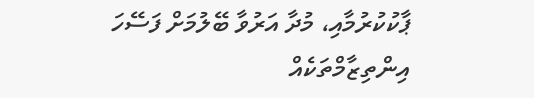ޕާކުކުރުމާއި، މުދާ އަރުވާ ބޭލުމަށް ފަސޭހަ އިންތިޒާމްތަކެއް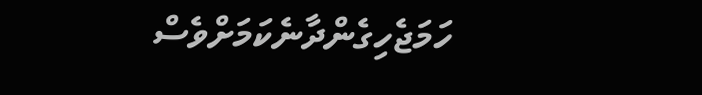ހަމަޖެހިގެންދާނެކަމަށްވެސް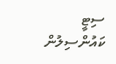ސިޓީ ކައުންސިލުން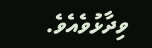ވިދާޅުވެއެވެ.